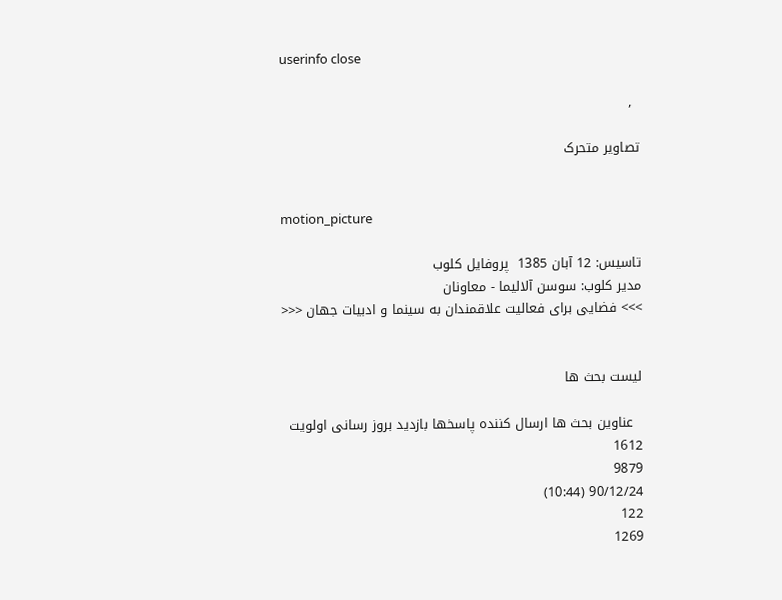userinfo close

  ,

تصاویر متحرک


motion_picture

تاسیس: 12 آبان 1385  پروفایل کلوب
مدیر کلوب: سوسن آلالیما - معاونان
>>> فضایی برای فعالیت علاقمندان به سینما و ادبیات جهان <<<


لیست بحث ها

  عناوین بحث ها ارسال کننده پاسخها بازدید بروز رسانی اولویت
1612
9879
90/12/24 (10:44)
122
1269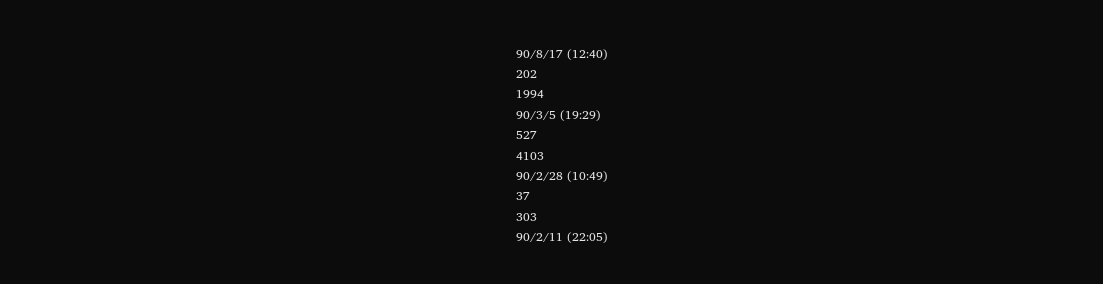90/8/17 (12:40)
202
1994
90/3/5 (19:29)
527
4103
90/2/28 (10:49)
37
303
90/2/11 (22:05)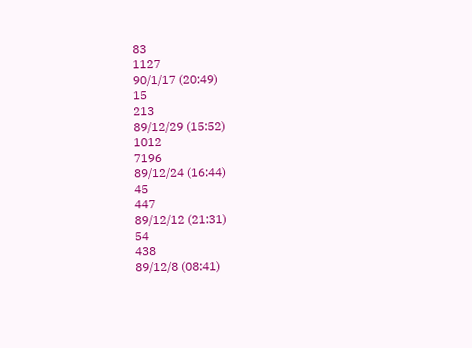83
1127
90/1/17 (20:49)
15
213
89/12/29 (15:52)
1012
7196
89/12/24 (16:44)
45
447
89/12/12 (21:31)
54
438
89/12/8 (08:41)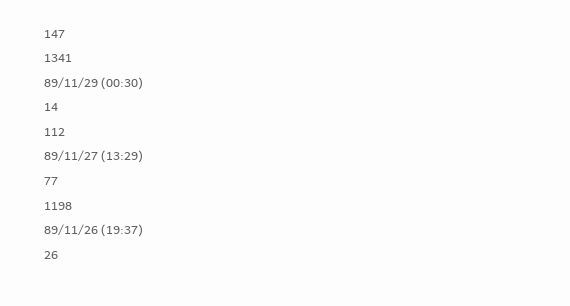147
1341
89/11/29 (00:30)
14
112
89/11/27 (13:29)
77
1198
89/11/26 (19:37)
26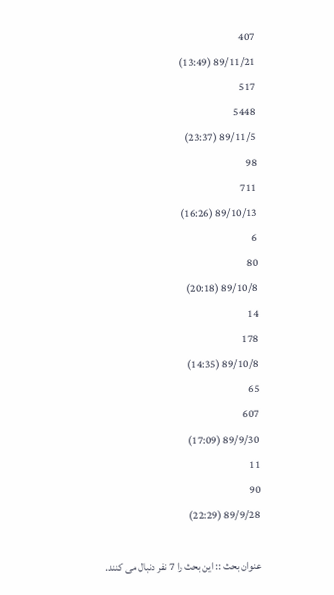407
89/11/21 (13:49)
517
5448
89/11/5 (23:37)
98
711
89/10/13 (16:26)
6
80
89/10/8 (20:18)
14
178
89/10/8 (14:35)
65
607
89/9/30 (17:09)
11
90
89/9/28 (22:29)

عنوان بحث :: این بحث را 7 نفر دنبال می کنند.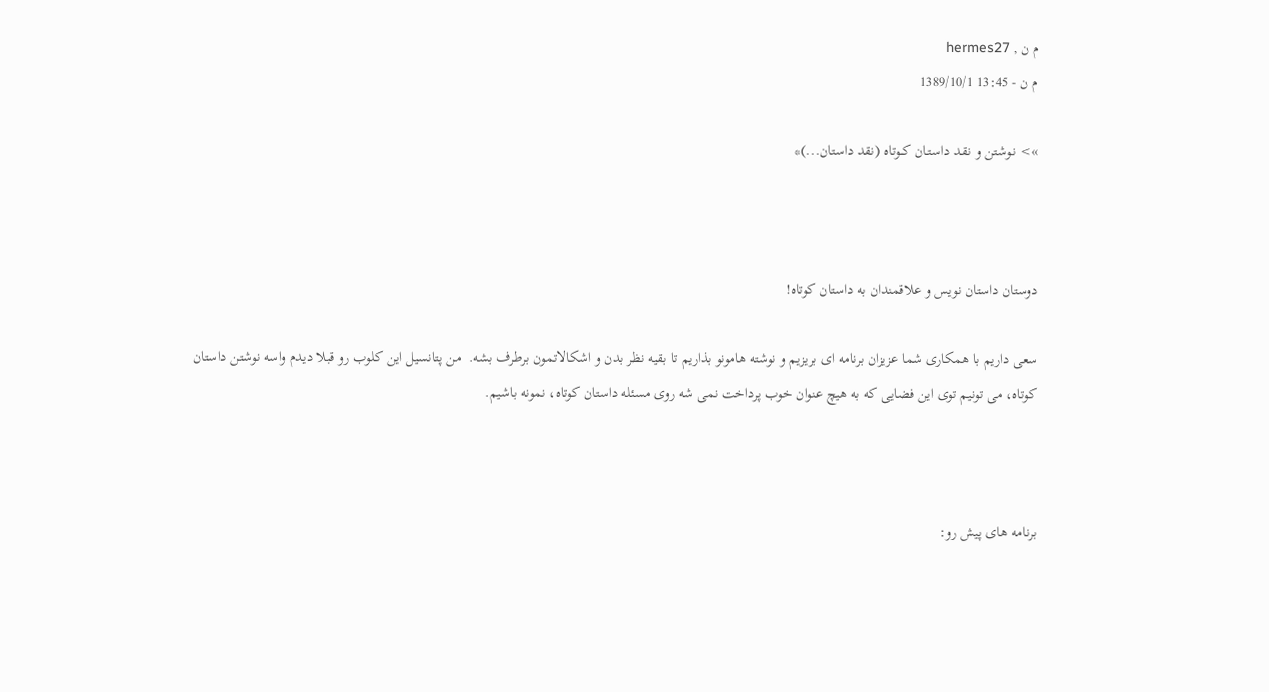م ن , hermes27
م ن - 13:45 1389/10/1

»> نـوشتن و نقـد داستـان کــوتاه (نقد داستان...)*



دوستان داستان نویس و علاقمندان به داستان کوتاه!

سعی داریم با همکاری شما عزیزان برنامه ای بریزیم و نوشته هامونو بذاریم تا بقیه نظر بدن و اشکالاتمون برطرف بشه.  من پتانسیل این کلوب رو قبلا دیدم واسه نوشتن داستان کوتاه، می تونیم توی این فضایی که به هیچ عنوان خوب پرداخت نمی شه روی مسئله داستان کوتاه، نمونه باشیم.



برنامه های پیش رو: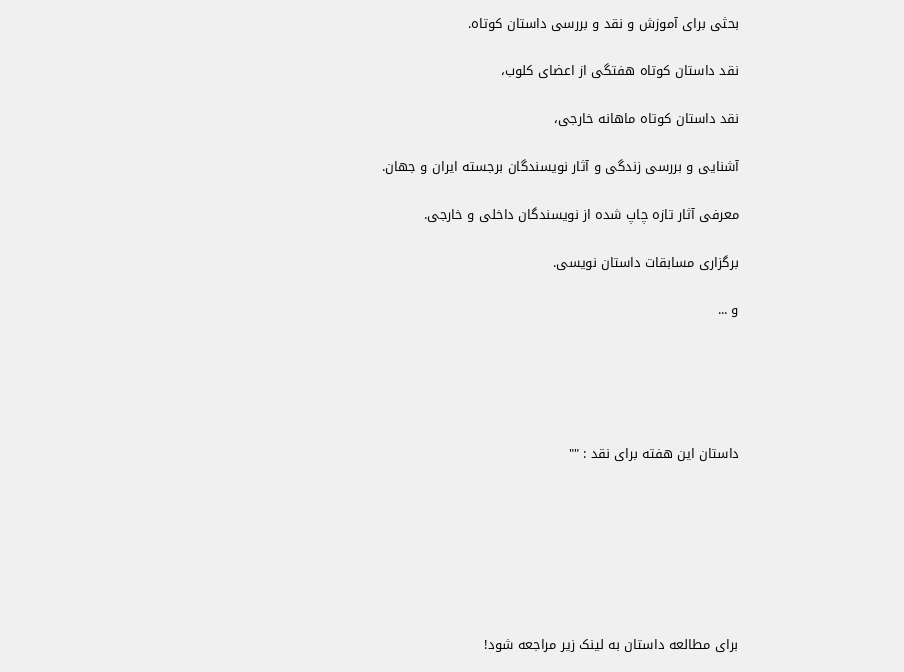بحثی برای آموزش و نقد و بررسی داستان کوتاه.

نقد داستان کوتاه هفتگی از اعضای کلوب،

نقد داستان کوتاه ماهانه خارجی،

آشنایی و بررسی زندگی و آثار نویسندگان برجسته ایران و جهان.

معرفی آثار تازه چاپ شده از نویسندگان داخلی و خارجی.

برگزاری مسابقات داستان نویسی.

و ...





داستان این هفته برای نقد : ""







برای مطالعه داستان به لینک زیر مراجعه شود!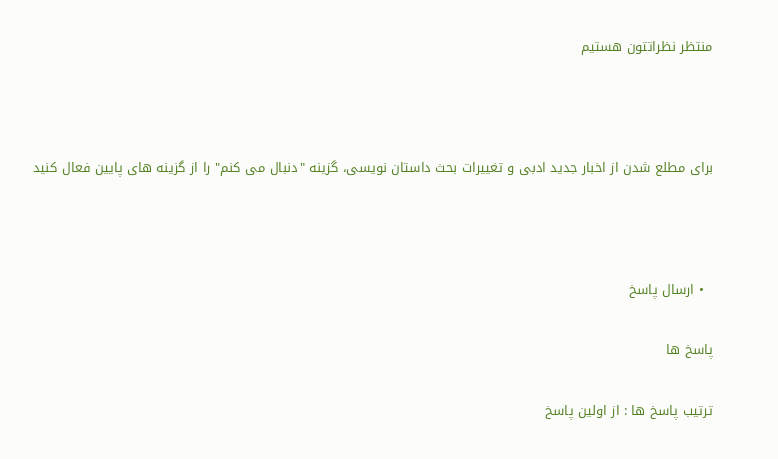منتظر نظراتتون هستیم



برای مطلع شدن از اخبار جدید ادبی و تغییرات بحث داستان نویسی، گزینه "دنبال می کنم" را از گزینه های پایین فعال کنید



  • ارسال پاسخ

پاسخ ها

ترتیب پاسخ ها : از اولین پاسخ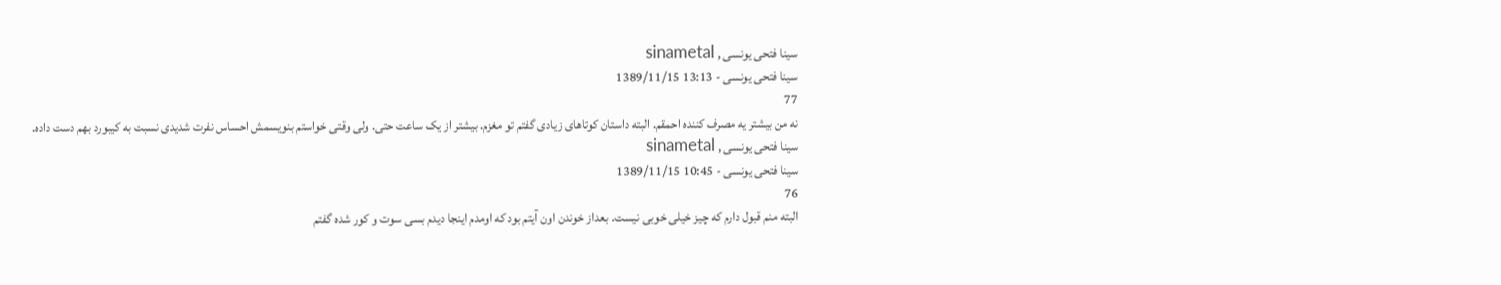سینا فتحی یونسی , sinametal
سینا فتحی یونسی - 13:13 1389/11/15
77
نه من بیشتر یه مصرف کننده احمقم. البته داستان کوتاهای زیادی گفتم تو مغزم. بیشتر از یک ساعت حتی. ولی وقتی خواستم بنویسمش احساس نفرت شدیدی نسبت به کیبورد بهم دست داده.
سینا فتحی یونسی , sinametal
سینا فتحی یونسی - 10:45 1389/11/15
76
البته منم قبول دارم که چیز خیلی خوبی نیست. بعداز خوندن اون آیتم بود که اومدم اینجا دیدم بسی سوت و کور شده گفتم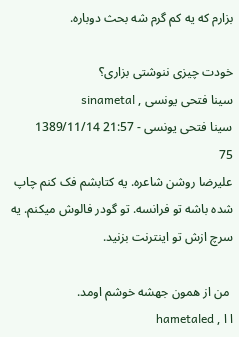بزارم که یه کم گرم شه بحث دوباره.

خودت چیزی ننوشتی بزاری؟
سینا فتحی یونسی , sinametal
سینا فتحی یونسی - 21:57 1389/11/14
75
علیرضا روشن شاعره. یه کتابشم فک کنم چاپ شده باشه تو فرانسه. تو گودر فالوش میکنم. یه سرچ ازش تو اینترنت بزنید.

 من از همون جهشه خوشم اومد.
ا ا , hametaled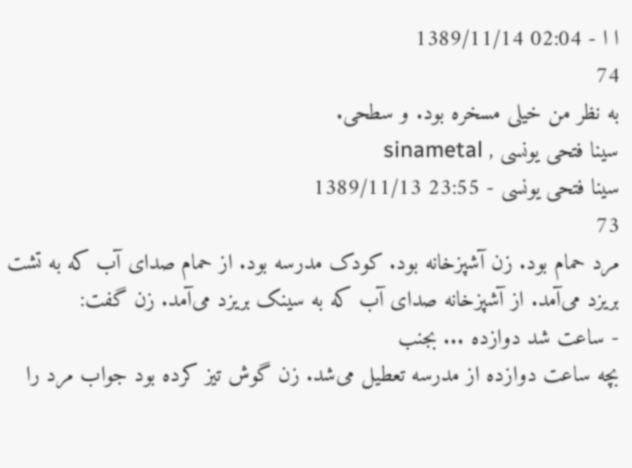ا ا - 02:04 1389/11/14
74
به نظر من خیلی مسخره بود. و سطحی.
سینا فتحی یونسی , sinametal
سینا فتحی یونسی - 23:55 1389/11/13
73
مرد حمام بود. زن آشپزخانه بود. کودک مدرسه بود. از حمام صدای آب که به تشت بریزد می‌آمد. از آشپزخانه صدای آب که به سینک بریزد می‌آمد. زن گفت:
- ساعت شد دوازده ... بجنب
بچه ساعت دوازده از مدرسه تعطیل می‌شد. زن گوش تیز کرده بود جواب مرد را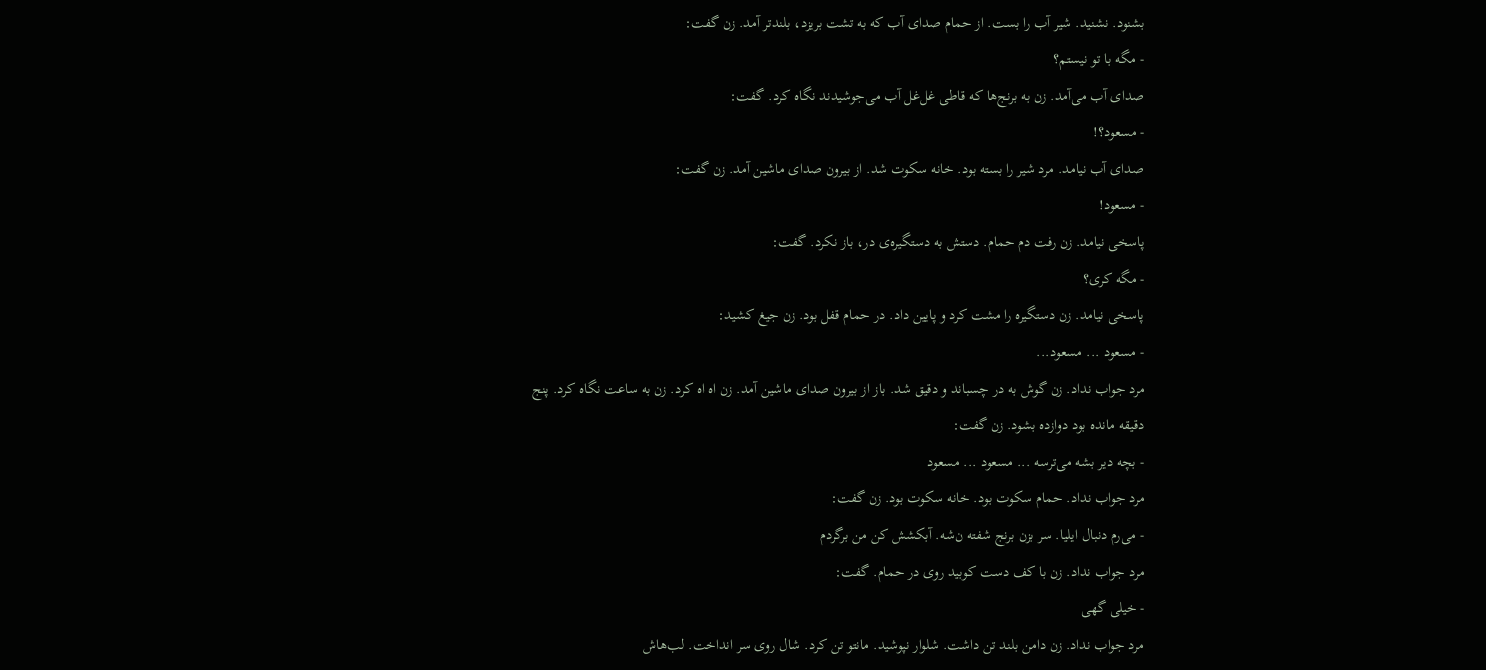بشنود. نشنید. شیر آب را بست. از حمام صدای آب که به تشت بریزد، بلندتر ‌‌آمد. زن گفت:
- مگه با تو نیستم؟
صدای آب می‌آمد. زن به برنج‌ها که قاطی غل‌غل آب می‌جوشیدند نگاه کرد. گفت:
- مسعود؟!
صدای آب نیامد. مرد شیر را بسته بود. خانه سکوت شد. از بیرون صدای ماشین آمد. زن گفت:
- مسعود!
پاسخی نیامد. زن رفت دم حمام. دستش به دستگیره‌ی در، باز نکرد. گفت:
- مگه کری؟
پاسخی نیامد. زن دستگیره را مشت کرد و پایین داد. در حمام قفل بود. زن جیغ کشید:
- مسعود ... مسعود...
مرد جواب نداد. زن گوش به در چسباند و دقیق شد. باز از بیرون صدای ماشین آمد. زن اه اه کرد. زن به ساعت نگاه کرد. پنج دقیقه مانده بود دوازده بشود. زن گفت:
- بچه دیر بشه می‌ترسه ... مسعود ... مسعود
مرد جواب نداد. حمام سکوت بود. خانه سکوت بود. زن گفت:
- می‌رم دنبال ایلیا. سر بزن برنج شفته ن‌شه. آبکشش کن من برگردم
مرد جواب نداد. زن با کف دست کوبید روی در حمام. گفت:
- خیلی گهی
مرد جواب نداد. زن دامن بلند تن داشت. شلوار نپوشید. مانتو تن کرد. شال روی سر انداخت. لب‌هاش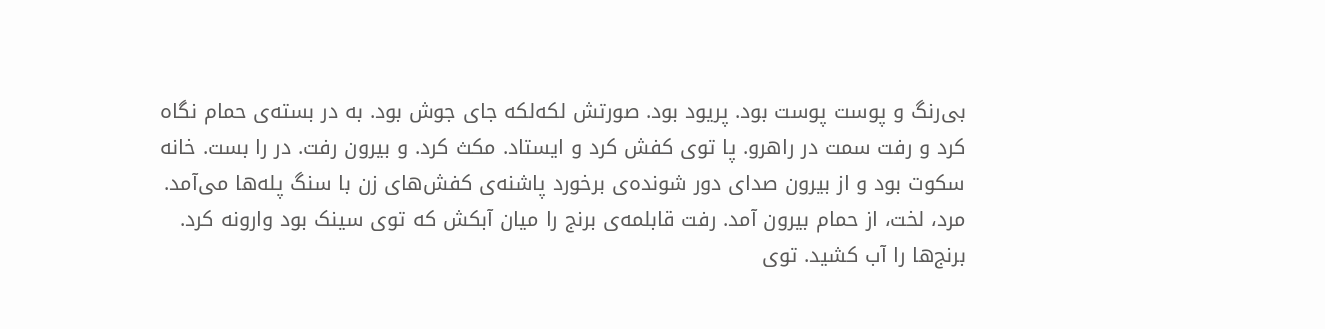بی‌رنگ و پوست پوست بود. پریود بود. صورتش لکه‌لکه جای جوش بود. به در بسته‌ی حمام نگاه کرد و رفت سمت در راهرو. پا توی کفش کرد و ایستاد. مکث کرد. و بیرون رفت. در را بست. خانه سکوت بود و از بیرون صدای دور شونده‌ی برخورد پاشنه‌ی کفش‌‌های زن با سنگ پله‌ها می‌آمد.
مرد، لخت، از حمام بیرون آمد. رفت قابلمه‌ی برنج را میان آبکش که توی سینک بود وارونه کرد. برنج‌ها را آب کشید. توی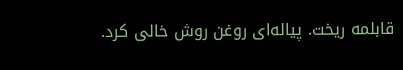قابلمه ریخت. پیاله‌ای روغن‌ روش خالی کرد.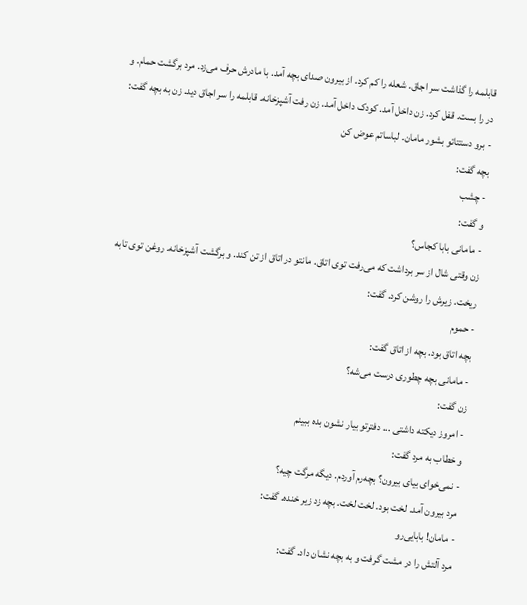قابلمه را گذاشت سر اجاق. شعله را کم کرد. از بیرون صدای بچه آمد. با مادرش حرف می‌زد. مرد برگشت حمام. و در را بست. قفل کرد. زن داخل آمد. کودک داخل آمد. زن رفت آشپزخانه. قابلمه را سر اجاق دید. زن به بچه گفت:
- برو دستتاتو بشور مامان. لباساتم عوض کن
بچه گفت:
- چشب
و گفت:
- مامانی بابا کجاس؟
زن وقتی شال از سر برداشت که می‌رفت توی اتاق. مانتو در اتاق از تن کند. و برگشت آشپزخانه. روغن توی تابه ریخت. زیرش را روشن کرد. گفت:
- حموم
بچه اتاق بود. بچه از اتاق گفت:
- مامانی بچه چطوری درست می‌شه؟
زن گفت:
- امروز دیکته داشتی ... دفترتو بیار نشون بده ببینم
و خطاب به مرد گفت:
- نمی‌خوای بیای بیرون؟ بچه‌رم آوردم. دیگه مرگت چیه؟
مرد بیرون آمد. لخت بود. لخت لخت. بچه زد زیر خنده. گفت:
- مامان! بابایی‌رو
مرد آلتش را در مشت گرفت و به بچه نشان داد. گفت: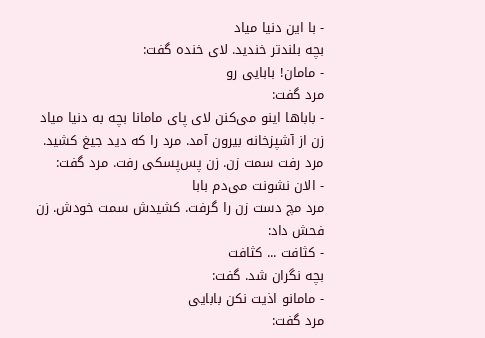- با این دنیا میاد
بچه بلندتر خندید. لای خنده گفت:
- مامان! بابایی رو
مرد گفت:
- باباها اینو می‌کنن لای پای مامانا بچه به دنیا میاد
زن از آشپزخانه بیرون آمد. مرد را که دید جیغ کشید. مرد رفت سمت زن. زن پس‌پسکی رفت. مرد گفت:
- الان نشونت می‌دم بابا
مرد مچ دست زن را گرفت. کشیدش سمت خودش. زن فحش داد:
- کثافت ... کثافت
بچه نگران شد. گفت:
- مامانو اذیت نکن بابایی
مرد گفت: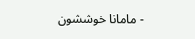- مامانا خوششون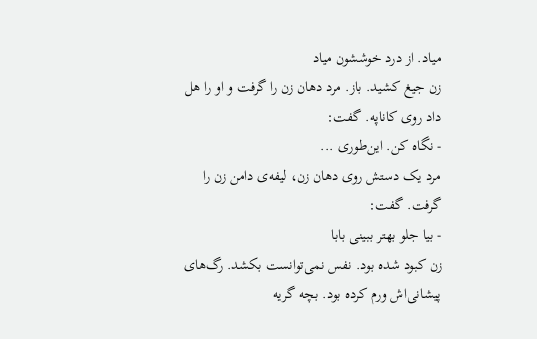میاد. از درد خوششون میاد
زن جیغ کشید. باز. مرد دهان زن را گرفت و او را هل داد روی کاناپه. گفت:
- نگاه کن. این‌طوری ...
مرد یک دستش روی دهان زن، لیفه‌ی‌ دامن زن را گرفت. گفت:
- بیا جلو بهتر ببینی بابا
زن کبود شده بود. نفس نمی‌توانست بکشد. رگ‌های پیشانی‌اش ورم کرده بود. بچه گریه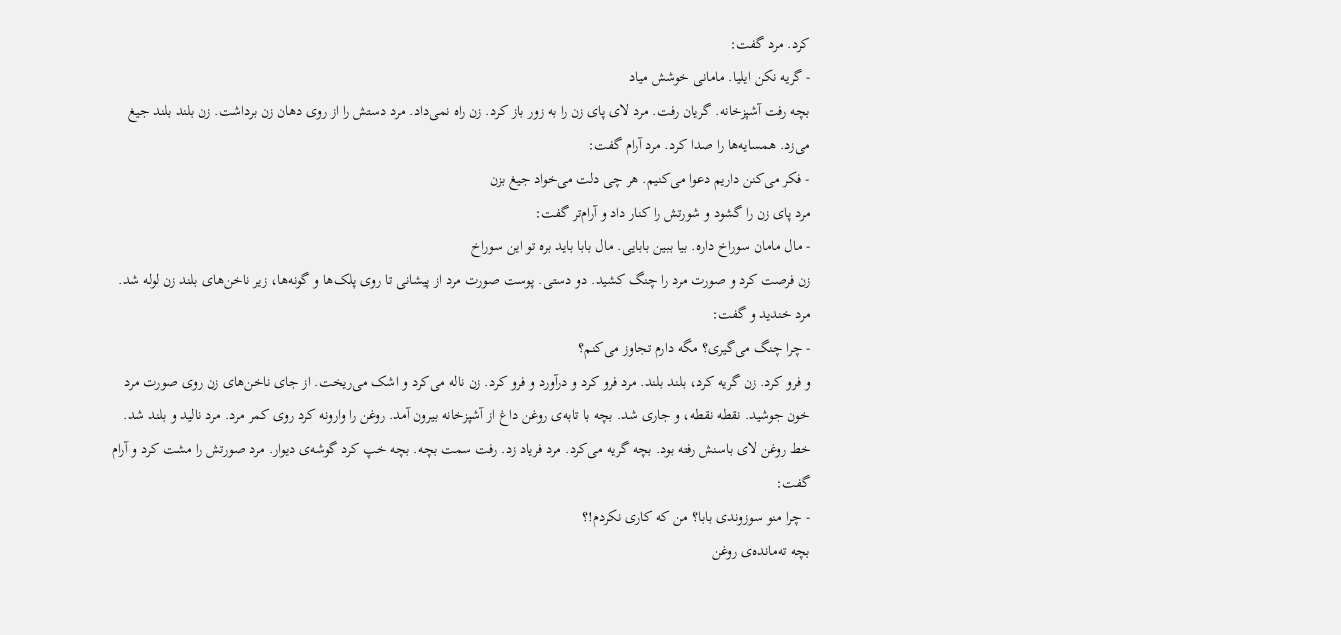کرد. مرد گفت:
- گریه نکن ایلیا. مامانی خوشش میاد
بچه رفت آشپزخانه. گریان رفت. مرد لای پای زن را به زور باز کرد. زن راه نمی‌داد. مرد دستش را از روی دهان زن برداشت. زن بلند بلند جیغ می‌زد. همسایه‌ها را صدا کرد. مرد آرام گفت:
- فکر می‌کنن داریم دعوا می‌کنیم. هر چی دلت می‌خواد جیغ بزن
مرد پای زن را گشود و شورتش را کنار داد و آرام‌تر گفت:
- مال مامان سوراخ داره. بیا ببین بابایی. مال بابا باید بره تو این سوراخ
زن فرصت کرد و صورت مرد را چنگ کشید. دو دستی. پوست صورت مرد از پیشانی تا روی پلک‌ها و گونه‌ها، زیر ناخن‌های بلند زن لوله شد. مرد خندید و گفت:
- چرا چنگ می‌گیری؟ مگه دارم تجاوز می‌کنم؟
و فرو کرد. زن گریه کرد، بلند بلند. مرد فرو کرد و درآورد و فرو کرد. زن ناله می‌کرد و اشک می‌ریخت. از جای ناخن‌های زن روی صورت مرد خون جوشید. نقطه نقطه، و جاری شد. بچه با تابه‌ی روغن داغ از آشپزخانه بیرون آمد. روغن را وارونه کرد روی کمر مرد. مرد نالید و بلند شد. خط روغن لای باسنش رفته بود. بچه گریه می‌کرد. مرد فریاد زد. رفت سمت بچه. بچه خپ کرد گوشه‌ی دیوار. مرد صورتش را مشت کرد و آرام گفت:
- چرا منو سوزوندی بابا؟ من که کاری نکردم!؟
بچه ته‌مانده‌ی روغن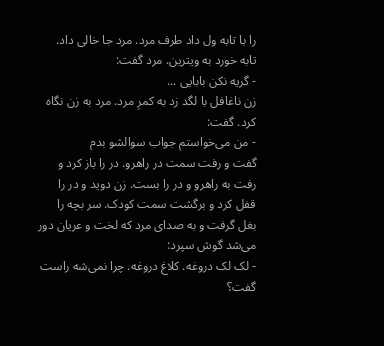را با تابه ول داد طرف مرد. مرد جا خالی داد. تابه خورد به ویترین. مرد گفت:
- گریه نکن بابایی ...
زن ناغافل با لگد زد به کمرِ مرد. مرد به زن نگاه کرد. گفت:
- من می‌خواستم جواب سوالشو بدم
گفت و رفت سمت در راهرو. در را باز کرد و رفت به راهرو و در را بست. زن دوید و در را قفل کرد و برگشت سمت کودک. سر بچه را بغل گرفت و به صدای مرد که لخت و عریان دور می‌شد گوش سپرد:
- لک لک دروغه. کلاغ دروغه. چرا نمی‌شه راست گفت؟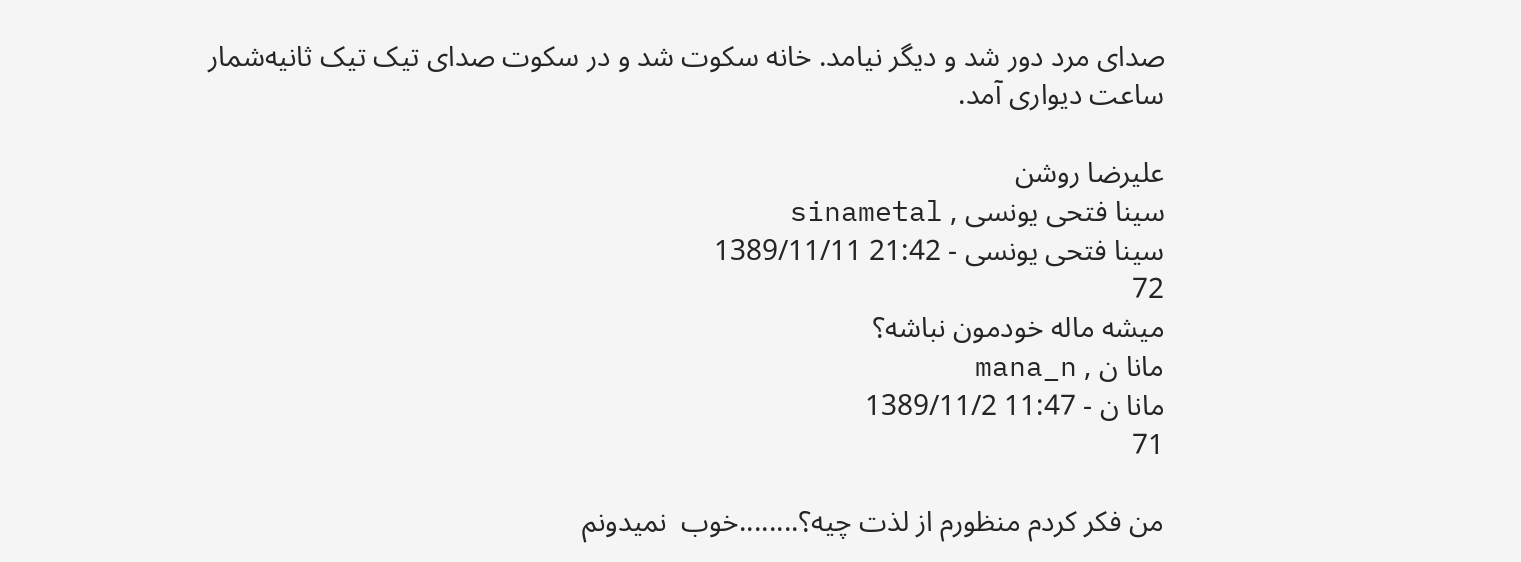صدای مرد دور شد و دیگر نیامد. خانه سکوت شد و در سکوت صدای تیک تیک ثانیه‌شمار ساعت دیواری آمد.

علیرضا روشن
سینا فتحی یونسی , sinametal
سینا فتحی یونسی - 21:42 1389/11/11
72
میشه ماله خودمون نباشه؟
مانا ن , mana_n
مانا ن - 11:47 1389/11/2
71

من فکر کردم منظورم از لذت چیه؟........خوب  نمیدونم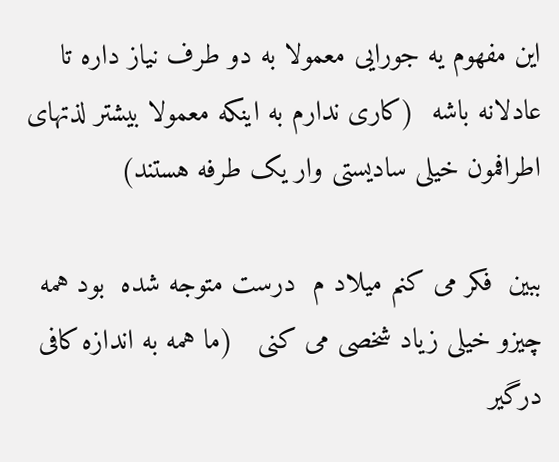این مفهوم یه جورایی معمولا به دو طرف نیاز داره تا عادلانه باشه  (کاری ندارم به اینکه معمولا بیشتر لذتهای اطرافمون خیلی سادیستی وار یک طرفه هستند)

ببین  فکر می کنم میلاد م  درست متوجه شده  بود همه چیزو خیلی زیاد شخصی می کنی   (ما همه به اندازه کافی درگیر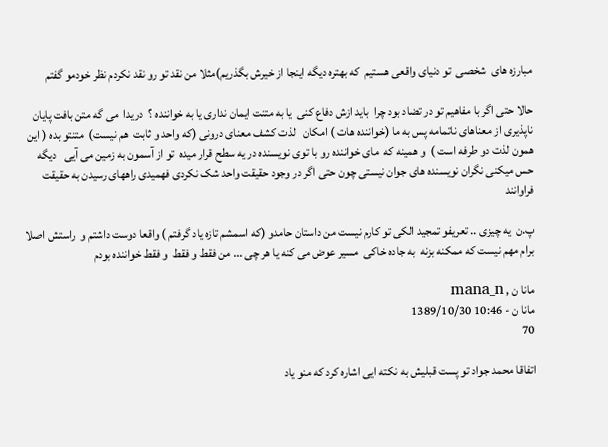مبارزه های  شخصی  تو دنیای واقعی هستیم  که بهتره دیگه اینجا از خیرش بگذریم)مثلا من نقد تو رو نقد نکردم نظر خودمو گفتم

حالا حتی اگر با مفاهیم تو در تضاد بود چرا  باید ازش دفاع کنی  یا به متنت ایمان نداری یا به خواننده ؟  دریدا  می گه متن بافت پایان ناپذیری از معناهای ناتمامه پس به ما (خواننده هات ) امکان   لذت کشف معنای درونی (که واحد و ثابت  هم نیست)  متنتو بده ( این همون لذت دو طرفه است )  و همینه که  مای خواننده رو با توی نویسنده در یه سطح قرار میده  تو از آسمون به زمین می آیی   دیگه حس میکنی نگران نویسنده های جوان نیستی چون حتی اگر در وجود حقیقت واحد شک نکردی فهمیدی راههای رسیدن به حقیقت فراوانند

پ.ن  یه چیزی .. تعریفو تمجید الکی تو کارم نیست من داستان حامدو (که اسمشم تازه یاد گرفتم ) واقعا دوست داشتم و  راستش اصلا برام مهم نیست که ممکنه بزنه  به جاده خاکی  مسیر عوض می کنه یا هر چی ... من فقط و فقط  و فقط خواننده بودم

مانا ن , mana_n
مانا ن - 10:46 1389/10/30
70

اتفاقا محمد جواد تو پست قبلیش به نکته ایی اشاره کرد که منو یاد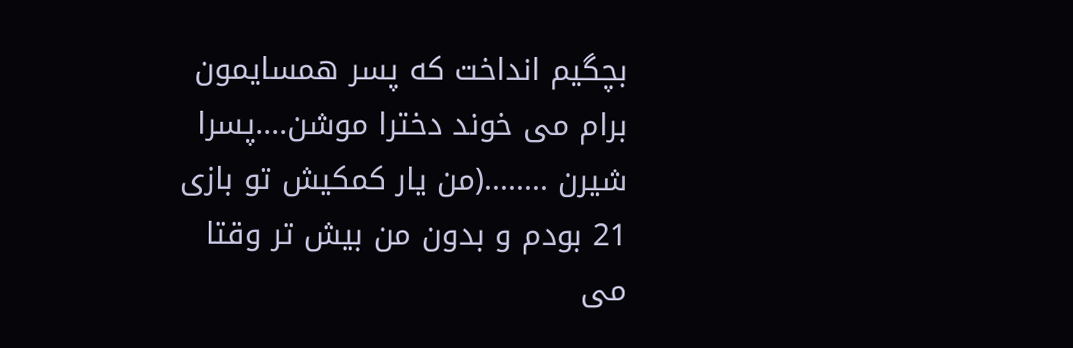بچگیم انداخت که پسر همسایمون برام می خوند دخترا موشن....پسرا شیرن ........(من یار کمکیش تو بازی 21 بودم و بدون من بیش تر وقتا می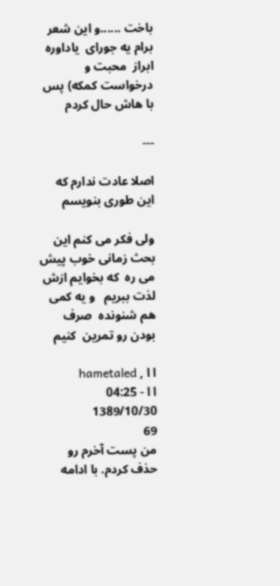باخت ......و این شعر برام یه جورای  یاداوره ابراز  محبت و درخواست کمکه) پس با هاش حال کردم

---

اصلا عادت ندارم که این طوری بنویسم

ولی فکر می کنم این بحث زمانی خوب پیش می ره  که بخوایم ازش لذت ببریم   و یه کمی هم شنونده  صرف بودن رو تمرین  کنیم

ا ا , hametaled
ا ا - 04:25 1389/10/30
69
من پست آخرم رو حذف کردم. با ادامه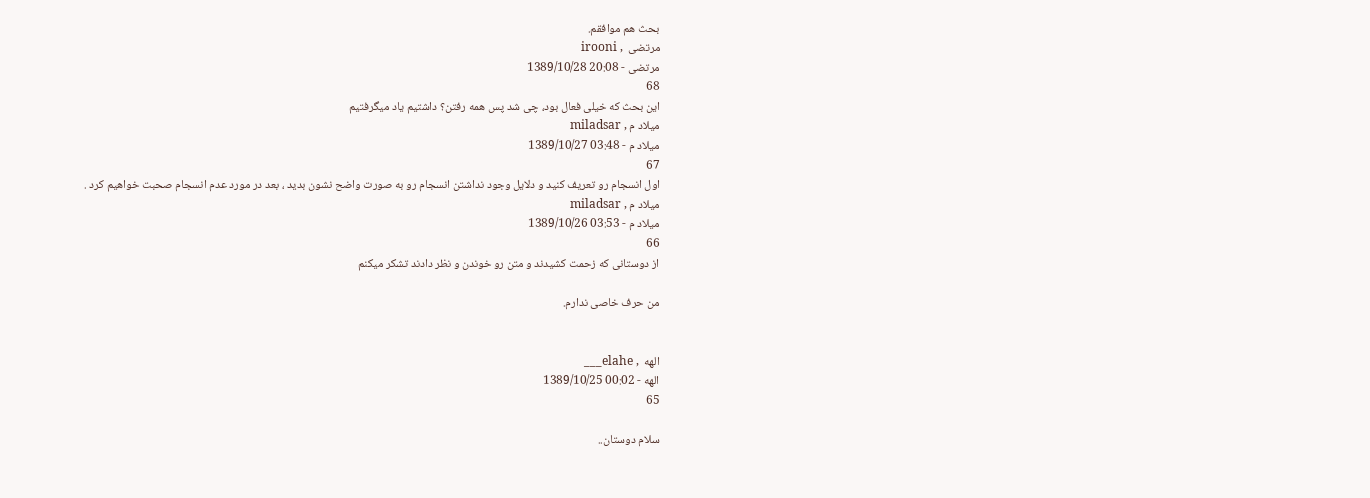بحث هم موافقم.
مرتضی  , irooni
مرتضی - 20:08 1389/10/28
68
این بحث که خیلی فعال بود، چی شد پس همه رفتن؟ داشتیم یاد میگرفتیم
میلاد م , miladsar
میلاد م - 03:48 1389/10/27
67
اول انسجام رو تعریف کنید و دلایل وجود نداشتن انسجام رو به صورت واضح نشون بدید ، بعد در مورد عدم انسجام صحبت خواهیم کرد .
میلاد م , miladsar
میلاد م - 03:53 1389/10/26
66
از دوستانی که زحمت کشیدند و متن رو خوندن و نظر دادند تشکر میکنم

من حرف خاصی ندارم.


الهه  , elahe___
الهه - 00:02 1389/10/25
65

سلام دوستان..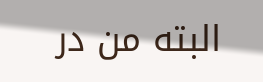البته من در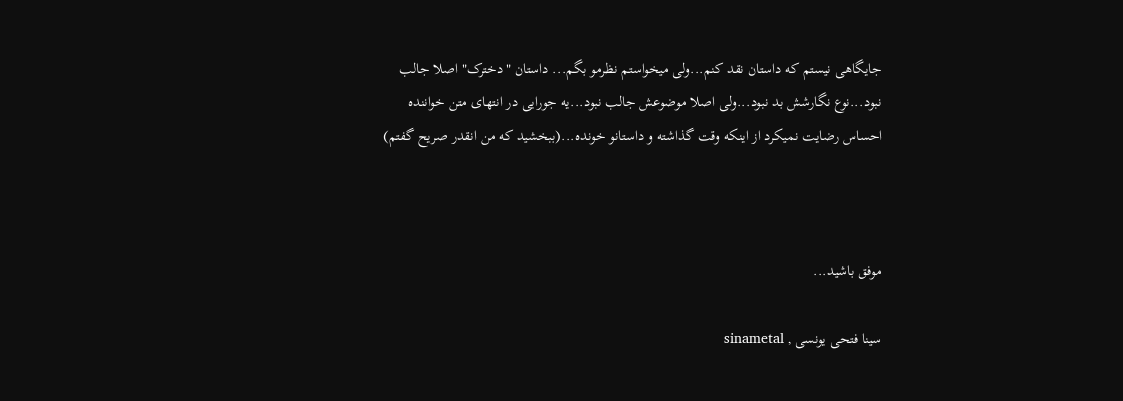جایگاهی نیستم که داستان نقد کنم...ولی میخواستم نظرمو بگم... داستان "دخترک" اصلا جالب نبود...نوع نگارشش بد نبود...ولی اصلا موضوعش جالب نبود...یه جورایی در انتهای متن خواننده احساس رضایت نمیکرد از اینکه وقت گذاشته و داستانو خونده...(ببخشید که من انقدر صریح گفتم)



موفق باشید...

سینا فتحی یونسی , sinametal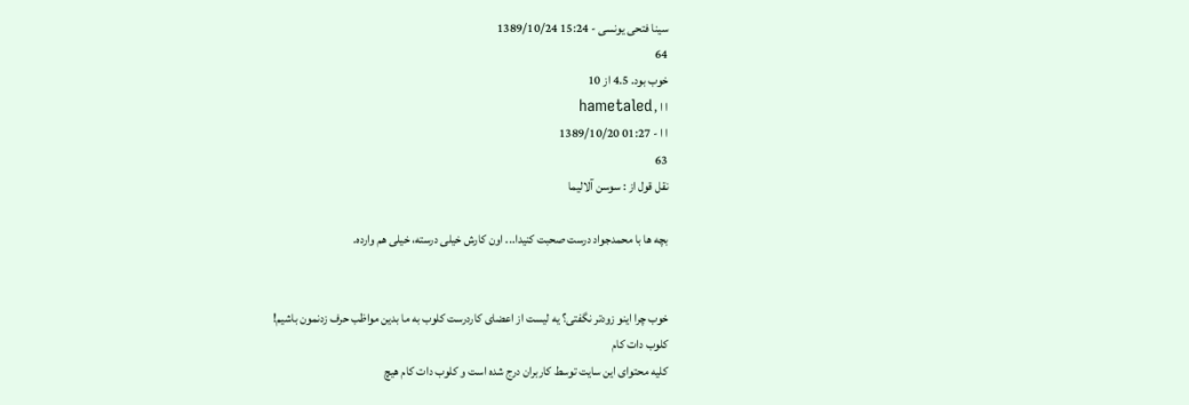سینا فتحی یونسی - 15:24 1389/10/24
64
خوب بود. 4.5 از 10
ا ا , hametaled
ا ا - 01:27 1389/10/20
63
نقل قول از : سوسن آلالیما

بچه ها با محمدجواد درست صحبت کنیدا... اون کارش خیلی درسته، خیلی هم وارده.


خوب چرا اینو زودتر نگفتی؟ یه لیست از اعضای کاردرست کلوب به ما بدین مواظب حرف زدنمون باشیم!
کلوب دات کام
کلیه محتوای این سایت توسط کاربران درج شده است و کلوب دات کام هیچ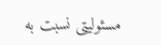مسئولیتی نسبت به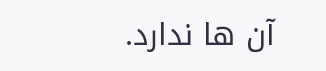آن ها ندارد.